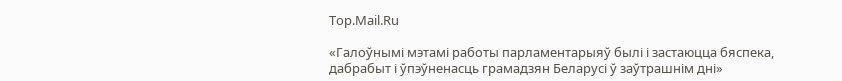Top.Mail.Ru

«Галоўнымі мэтамі работы парламентарыяў былі і застаюцца бяспека, дабрабыт і ўпэўненасць грамадзян Беларусі ў заўтрашнім дні»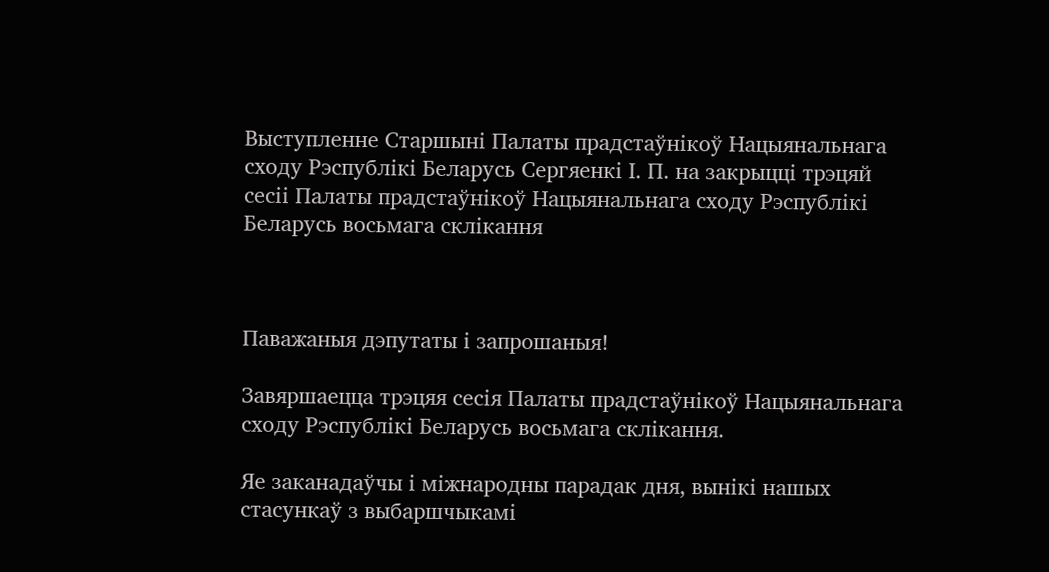Выступленне Старшыні Палаты прадстаўнікоў Нацыянальнага сходу Рэспублікі Беларусь Сергяенкі І. П. на закрыцці трэцяй сесіі Палаты прадстаўнікоў Нацыянальнага сходу Рэспублікі Беларусь восьмага склікання



Паважаныя дэпутаты і запрошаныя!

Завяршаецца трэцяя сесія Палаты прадстаўнікоў Нацыянальнага сходу Рэспублікі Беларусь восьмага склікання.

Яе заканадаўчы і міжнародны парадак дня, вынікі нашых стасункаў з выбаршчыкамі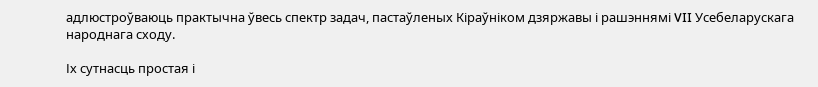адлюстроўваюць практычна ўвесь спектр задач, пастаўленых Кіраўніком дзяржавы і рашэннямі VII Усебеларускага народнага сходу.

Іх сутнасць простая і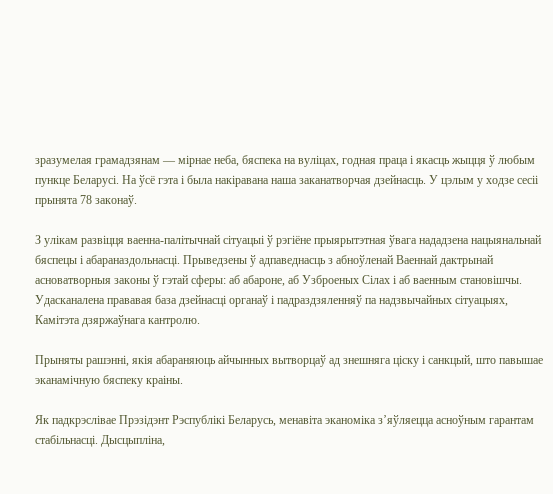зразумелая грамадзянам — мірнае неба, бяспека на вуліцах, годная праца і якасць жыцця ў любым пункце Беларусі. На ўсё гэта і была накіравана наша заканатворчая дзейнасць. У цэлым у ходзе сесіі прынята 78 законаў.

З улікам развіцця ваенна-палітычнай сітуацыі ў рэгіёне прыярытэтная ўвага нададзена нацыянальнай бяспецы і абараназдольнасці. Прыведзены ў адпаведнасць з абноўленай Ваеннай дактрынай асноватворныя законы ў гэтай сферы: аб абароне, аб Узброеных Сілах і аб ваенным становішчы. Удасканалена прававая база дзейнасці органаў і падраздзяленняў па надзвычайных сітуацыях, Камітэта дзяржаўнага кантролю.

Прыняты рашэнні, якія абараняюць айчынных вытворцаў ад знешняга ціску і санкцый, што павышае эканамічную бяспеку краіны.

Як падкрэслівае Прэзідэнт Рэспублікі Беларусь, менавіта эканоміка з’яўляецца асноўным гарантам стабільнасці. Дысцыпліна,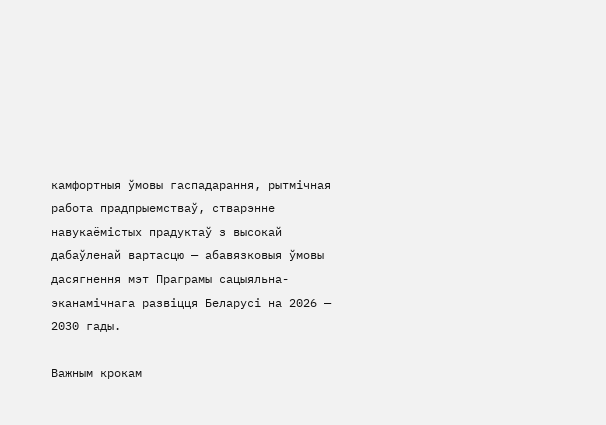камфортныя ўмовы гаспадарання, рытмічная работа прадпрыемстваў, стварэнне навукаёмістых прадуктаў з высокай дабаўленай вартасцю — абавязковыя ўмовы дасягнення мэт Праграмы сацыяльна-эканамічнага развіцця Беларусі на 2026 — 2030 гады.

Важным крокам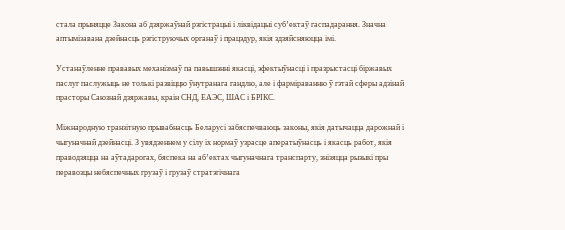стала прыняцце Закона аб дзяржаўнай рэгістрацыі і ліквідацыі суб’ектаў гаспадарання. Значна аптымізавана дзейнасць рэгіструючых органаў і працэдур, якія здзяйсняюцца імі.

Устанаўленне прававых механізмаў па павышэнні якасці, эфектыўнасці і празрыстасці біржавых паслуг паслужыць не толькі развіццю ўнутранага гандлю, але і фарміраванню ў гэтай сферы адзінай прасторы Саюзнай дзяржавы, краін СНД, ЕАЭС, ШАС і БРІКС.

Міжнародную транзітную прывабнасць Беларусі забяспечваюць законы, якія датычацца дарожнай і чыгуначнай дзейнасці. З увядзеннем у сілу іх нормаў узрасце аператыўнасць і якасць работ, якія праводзяцца на аўтадарогах, бяспека на аб’ектах чыгуначнага транспарту, знізяцца рызыкі пры перавозцы небяспечных грузаў і грузаў стратэгічнага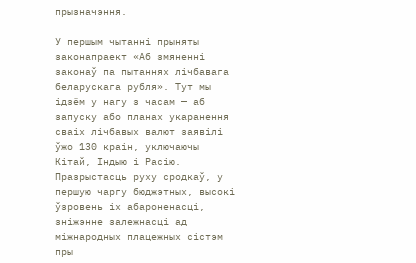прызначэння.

У першым чытанні прыняты законапраект «Аб змяненні законаў па пытаннях лічбавага беларускага рубля». Тут мы ідзём у нагу з часам — аб запуску або планах укаранення сваіх лічбавых валют заявілі ўжо 130 краін, уключаючы Кітай, Індыю і Расію. Празрыстасць руху сродкаў, у першую чаргу бюджэтных, высокі ўзровень іх абароненасці, зніжэнне залежнасці ад міжнародных плацежных сістэм пры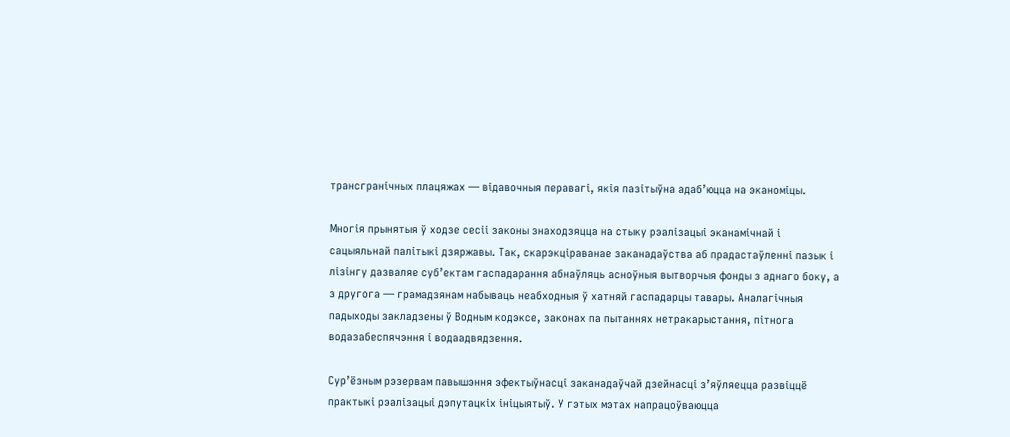трансгранічных плацяжах — відавочныя перавагі, якія пазітыўна адаб’юцца на эканоміцы.

Многія прынятыя ў ходзе сесіі законы знаходзяцца на стыку рэалізацыі эканамічнай і сацыяльнай палітыкі дзяржавы. Так, скарэкціраванае заканадаўства аб прадастаўленні пазык і лізінгу дазваляе суб’ектам гаспадарання абнаўляць асноўныя вытворчыя фонды з аднаго боку, а з другога — грамадзянам набываць неабходныя ў хатняй гаспадарцы тавары. Аналагічныя падыходы закладзены ў Водным кодэксе, законах па пытаннях нетракарыстання, пітнога водазабеспячэння і водаадвядзення.

Сур’ёзным рэзервам павышэння эфектыўнасці заканадаўчай дзейнасці з’яўляецца развіццё практыкі рэалізацыі дэпутацкіх ініцыятыў. У гэтых мэтах напрацоўваюцца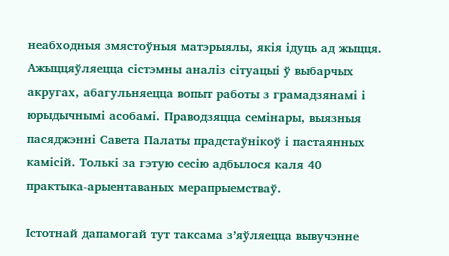неабходныя змястоўныя матэрыялы, якія ідуць ад жыцця. Ажыццяўляецца сістэмны аналіз сітуацыі ў выбарчых акругах, абагульняецца вопыт работы з грамадзянамі і юрыдычнымі асобамі. Праводзяцца семінары, выязныя пасяджэнні Савета Палаты прадстаўнікоў і пастаянных камісій. Толькі за гэтую сесію адбылося каля 40 практыка-арыентаваных мерапрыемстваў.

Істотнай дапамогай тут таксама з’яўляецца вывучэнне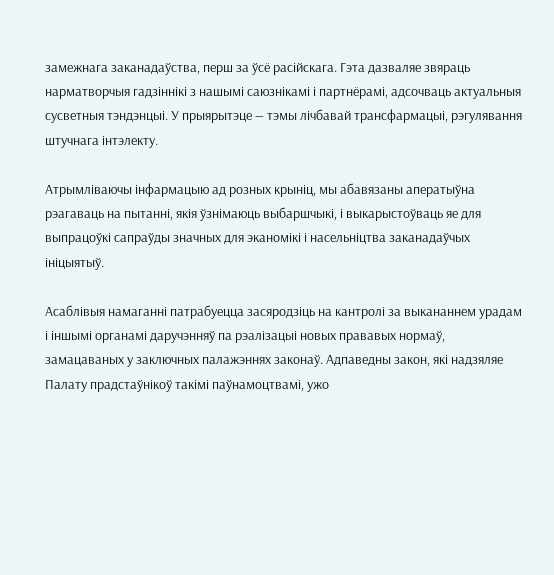замежнага заканадаўства, перш за ўсё расійскага. Гэта дазваляе звяраць нарматворчыя гадзіннікі з нашымі саюзнікамі і партнёрамі, адсочваць актуальныя сусветныя тэндэнцыі. У прыярытэце — тэмы лічбавай трансфармацыі, рэгулявання штучнага інтэлекту.

Атрымліваючы інфармацыю ад розных крыніц, мы абавязаны аператыўна рэагаваць на пытанні, якія ўзнімаюць выбаршчыкі, і выкарыстоўваць яе для выпрацоўкі сапраўды значных для эканомікі і насельніцтва заканадаўчых ініцыятыў.

Асаблівыя намаганні патрабуецца засяродзіць на кантролі за выкананнем урадам і іншымі органамі даручэнняў па рэалізацыі новых прававых нормаў, замацаваных у заключных палажэннях законаў. Адпаведны закон, які надзяляе Палату прадстаўнікоў такімі паўнамоцтвамі, ужо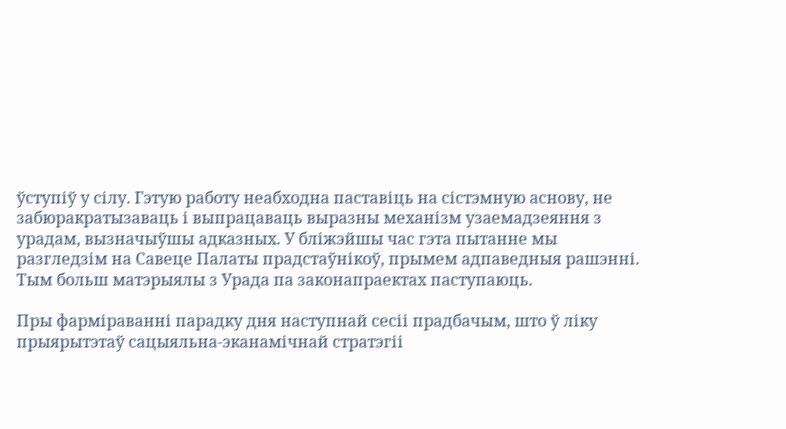ўступіў у сілу. Гэтую работу неабходна паставіць на сістэмную аснову, не забюракратызаваць і выпрацаваць выразны механізм узаемадзеяння з урадам, вызначыўшы адказных. У бліжэйшы час гэта пытанне мы разгледзім на Савеце Палаты прадстаўнікоў, прымем адпаведныя рашэнні. Тым больш матэрыялы з Урада па законапраектах паступаюць.

Пры фарміраванні парадку дня наступнай сесіі прадбачым, што ў ліку прыярытэтаў сацыяльна-эканамічнай стратэгіі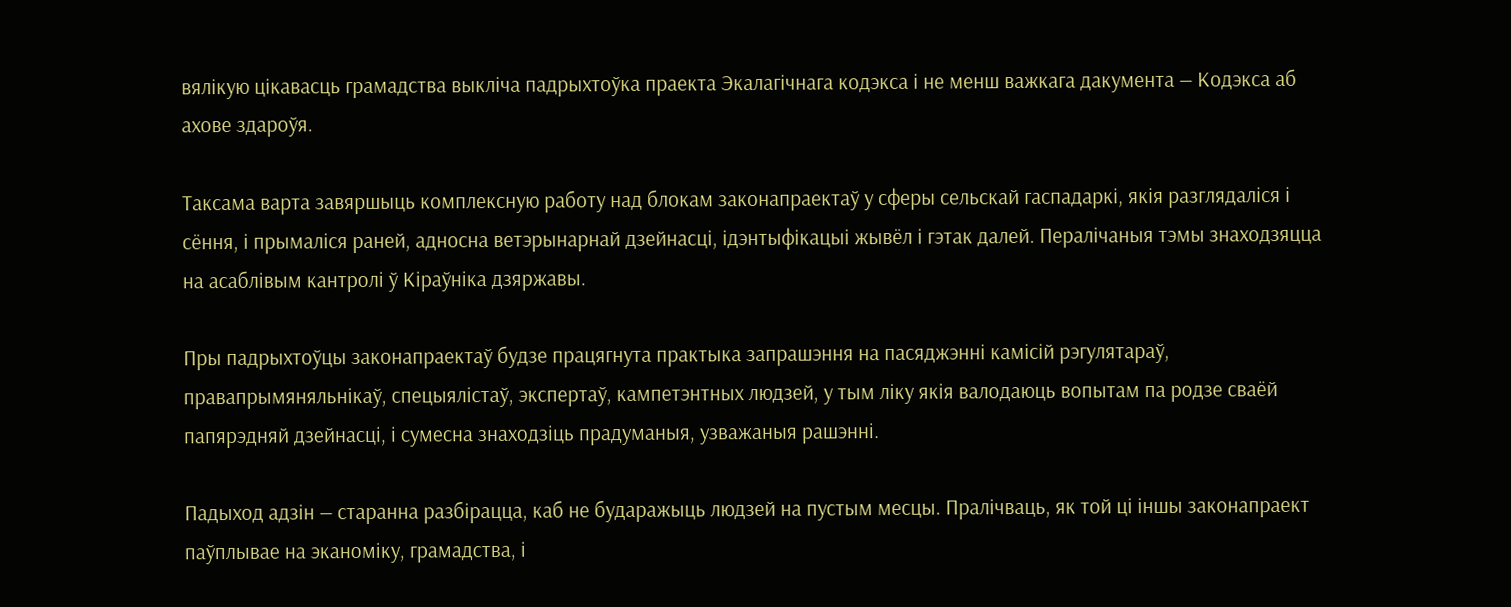вялікую цікавасць грамадства выкліча падрыхтоўка праекта Экалагічнага кодэкса і не менш важкага дакумента — Кодэкса аб ахове здароўя.

Таксама варта завяршыць комплексную работу над блокам законапраектаў у сферы сельскай гаспадаркі, якія разглядаліся і сёння, і прымаліся раней, адносна ветэрынарнай дзейнасці, ідэнтыфікацыі жывёл і гэтак далей. Пералічаныя тэмы знаходзяцца на асаблівым кантролі ў Кіраўніка дзяржавы.

Пры падрыхтоўцы законапраектаў будзе працягнута практыка запрашэння на пасяджэнні камісій рэгулятараў, правапрымяняльнікаў, спецыялістаў, экспертаў, кампетэнтных людзей, у тым ліку якія валодаюць вопытам па родзе сваёй папярэдняй дзейнасці, і сумесна знаходзіць прадуманыя, узважаныя рашэнні.

Падыход адзін — старанна разбірацца, каб не бударажыць людзей на пустым месцы. Пралічваць, як той ці іншы законапраект паўплывае на эканоміку, грамадства, і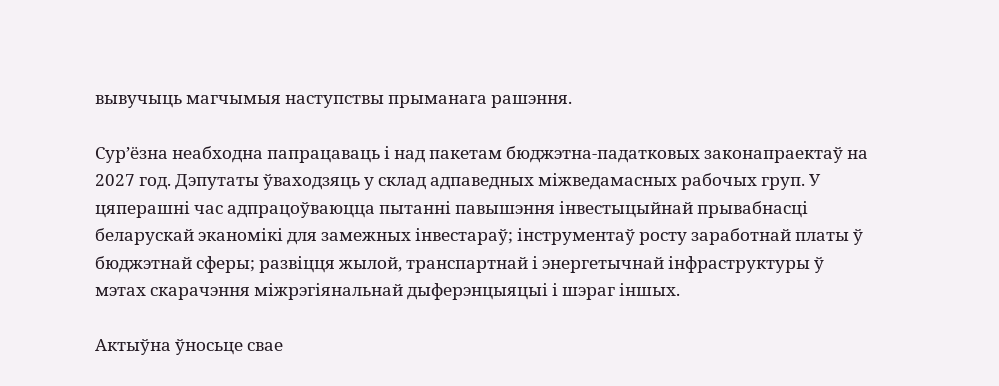вывучыць магчымыя наступствы прыманага рашэння.

Сур’ёзна неабходна папрацаваць і над пакетам бюджэтна-падатковых законапраектаў на 2027 год. Дэпутаты ўваходзяць у склад адпаведных міжведамасных рабочых груп. У цяперашні час адпрацоўваюцца пытанні павышэння інвестыцыйнай прывабнасці беларускай эканомікі для замежных інвестараў; інструментаў росту заработнай платы ў бюджэтнай сферы; развіцця жылой, транспартнай і энергетычнай інфраструктуры ў мэтах скарачэння міжрэгіянальнай дыферэнцыяцыі і шэраг іншых.

Актыўна ўносьце свае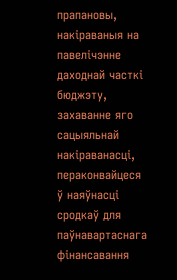прапановы, накіраваныя на павелічэнне даходнай часткі бюджэту, захаванне яго сацыяльнай накіраванасці, пераконвайцеся ў наяўнасці сродкаў для паўнавартаснага фінансавання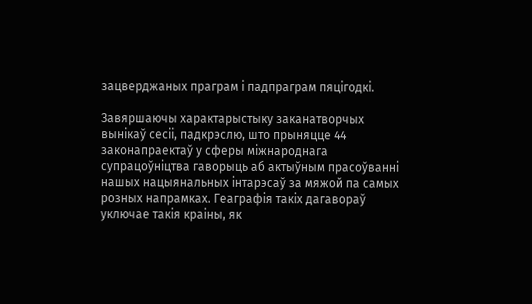зацверджаных праграм і падпраграм пяцігодкі.

Завяршаючы характарыстыку заканатворчых вынікаў сесіі, падкрэслю, што прыняцце 44 законапраектаў у сферы міжнароднага супрацоўніцтва гаворыць аб актыўным прасоўванні нашых нацыянальных інтарэсаў за мяжой па самых розных напрамках. Геаграфія такіх дагавораў уключае такія краіны, як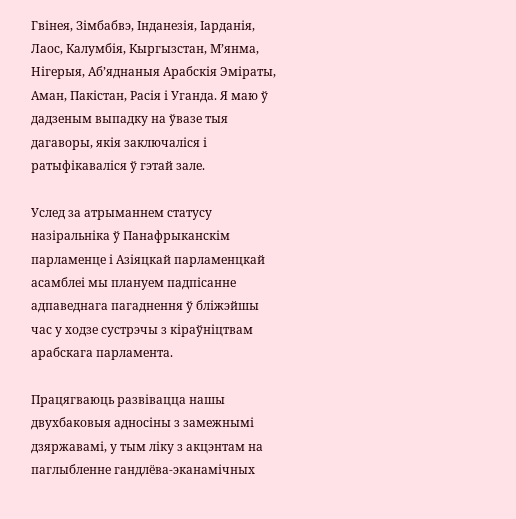Гвінея, Зімбабвэ, Інданезія, Іарданія, Лаос, Калумбія, Кыргызстан, М’янма, Нігерыя, Аб’яднаныя Арабскія Эміраты, Аман, Пакістан, Расія і Уганда. Я маю ў дадзеным выпадку на ўвазе тыя дагаворы, якія заключаліся і ратыфікаваліся ў гэтай зале.

Услед за атрыманнем статусу назіральніка ў Панафрыканскім парламенце і Азіяцкай парламенцкай асамблеі мы плануем падпісанне адпаведнага пагаднення ў бліжэйшы час у ходзе сустрэчы з кіраўніцтвам арабскага парламента.

Працягваюць развівацца нашы двухбаковыя адносіны з замежнымі дзяржавамі, у тым ліку з акцэнтам на паглыбленне гандлёва-эканамічных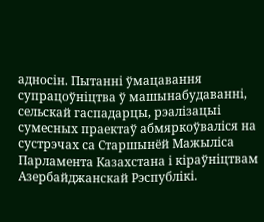адносін. Пытанні ўмацавання супрацоўніцтва ў машынабудаванні, сельскай гаспадарцы, рэалізацыі сумесных праектаў абмяркоўваліся на сустрэчах са Старшынёй Мажыліса Парламента Казахстана і кіраўніцтвам Азербайджанскай Рэспублікі.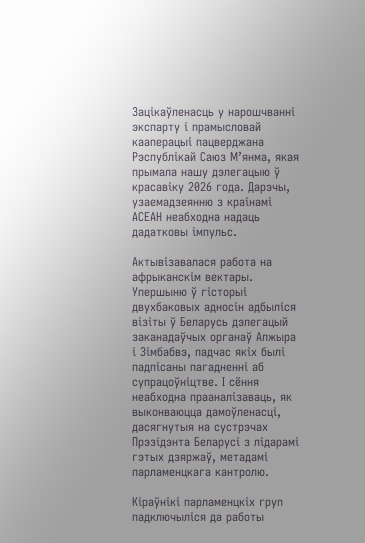Зацікаўленасць у нарошчванні экспарту і прамысловай кааперацыі пацверджана Рэспублікай Саюз М’янма, якая прымала нашу дэлегацыю ў красавіку 2026 года. Дарэчы, узаемадзеянню з краінамі АСЕАН неабходна надаць дадатковы імпульс.

Актывізавалася работа на афрыканскім вектары. Упершыню ў гісторыі двухбаковых адносін адбыліся візіты ў Беларусь дэлегацый заканадаўчых органаў Алжыра і Зімбабвэ, падчас якіх былі падпісаны пагадненні аб супрацоўніцтве. І сёння неабходна прааналізаваць, як выконваюцца дамоўленасці, дасягнутыя на сустрэчах Прэзідэнта Беларусі з лідарамі гэтых дзяржаў, метадамі парламенцкага кантролю.

Кіраўнікі парламенцкіх груп падключыліся да работы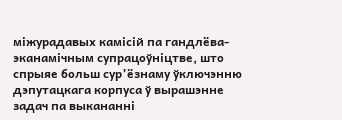міжурадавых камісій па гандлёва-эканамічным супрацоўніцтве, што спрыяе больш сур’ёзнаму ўключэнню дэпутацкага корпуса ў вырашэнне задач па выкананні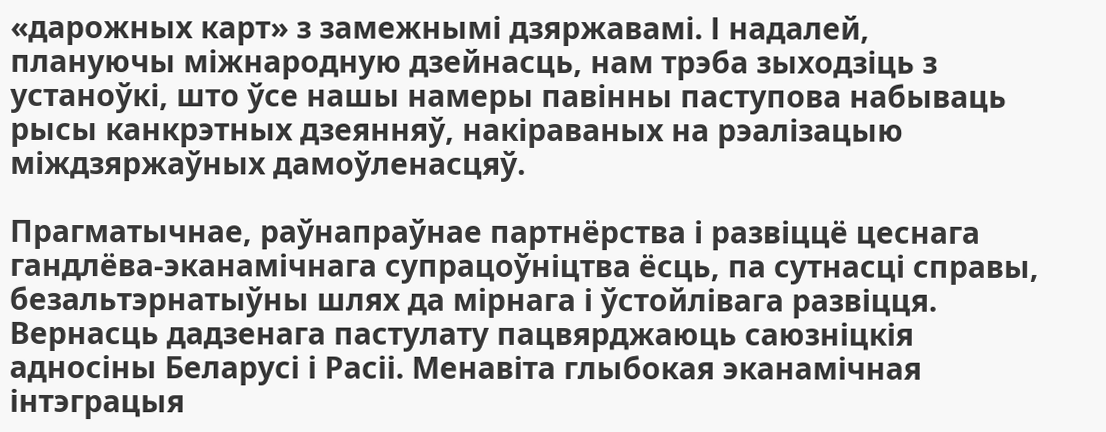«дарожных карт» з замежнымі дзяржавамі. І надалей, плануючы міжнародную дзейнасць, нам трэба зыходзіць з устаноўкі, што ўсе нашы намеры павінны паступова набываць рысы канкрэтных дзеянняў, накіраваных на рэалізацыю міждзяржаўных дамоўленасцяў.

Прагматычнае, раўнапраўнае партнёрства і развіццё цеснага гандлёва-эканамічнага супрацоўніцтва ёсць, па сутнасці справы, безальтэрнатыўны шлях да мірнага і ўстойлівага развіцця. Вернасць дадзенага пастулату пацвярджаюць саюзніцкія адносіны Беларусі і Расіі. Менавіта глыбокая эканамічная інтэграцыя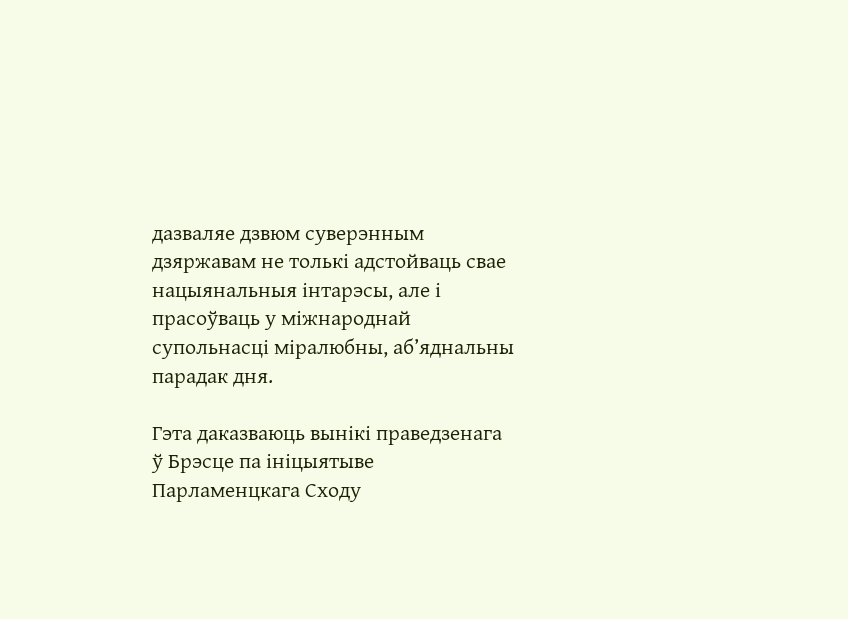дазваляе дзвюм суверэнным дзяржавам не толькі адстойваць свае нацыянальныя інтарэсы, але і прасоўваць у міжнароднай супольнасці міралюбны, аб’яднальны парадак дня.

Гэта даказваюць вынікі праведзенага ў Брэсце па ініцыятыве Парламенцкага Сходу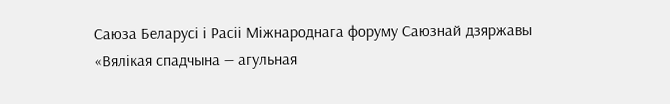Саюза Беларусі і Расіі Міжнароднага форуму Саюзнай дзяржавы «Вялікая спадчына — агульная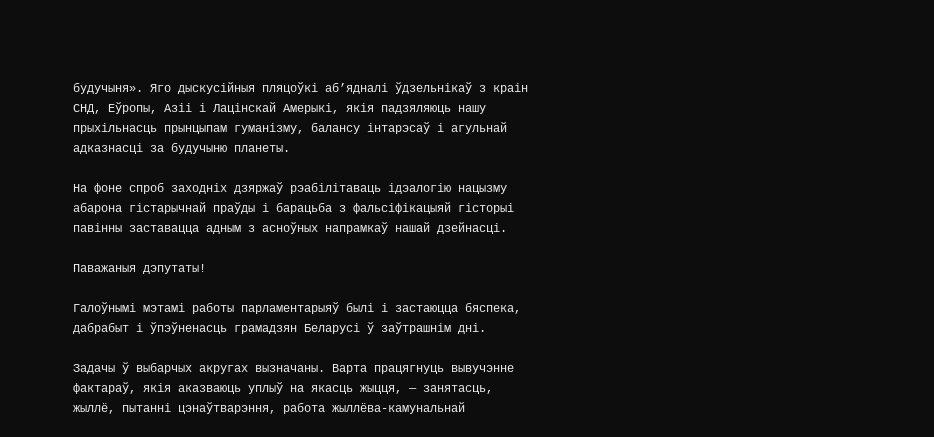будучыня». Яго дыскусійныя пляцоўкі аб’ядналі ўдзельнікаў з краін СНД, Еўропы, Азіі і Лацінскай Амерыкі, якія падзяляюць нашу прыхільнасць прынцыпам гуманізму, балансу інтарэсаў і агульнай адказнасці за будучыню планеты.

На фоне спроб заходніх дзяржаў рэабілітаваць ідэалогію нацызму абарона гістарычнай праўды і барацьба з фальсіфікацыяй гісторыі павінны заставацца адным з асноўных напрамкаў нашай дзейнасці.

Паважаныя дэпутаты!

Галоўнымі мэтамі работы парламентарыяў былі і застаюцца бяспека, дабрабыт і ўпэўненасць грамадзян Беларусі ў заўтрашнім дні.

Задачы ў выбарчых акругах вызначаны. Варта працягнуць вывучэнне фактараў, якія аказваюць уплыў на якасць жыцця, — занятасць, жыллё, пытанні цэнаўтварэння, работа жыллёва-камунальнай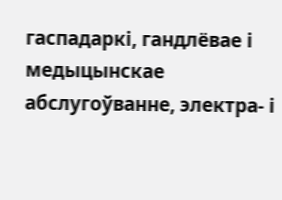гаспадаркі, гандлёвае і медыцынскае абслугоўванне, электра- і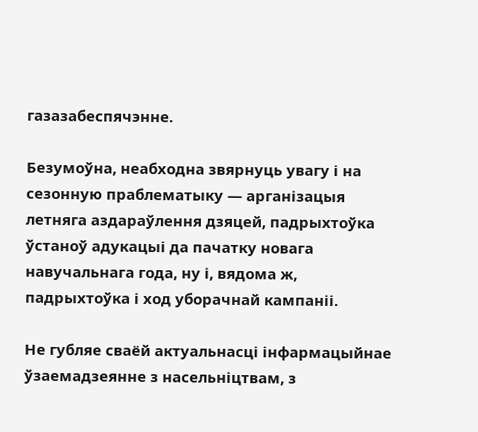газазабеспячэнне.

Безумоўна, неабходна звярнуць увагу і на сезонную праблематыку — арганізацыя летняга аздараўлення дзяцей, падрыхтоўка ўстаноў адукацыі да пачатку новага навучальнага года, ну і, вядома ж, падрыхтоўка і ход уборачнай кампаніі.

Не губляе сваёй актуальнасці інфармацыйнае ўзаемадзеянне з насельніцтвам, з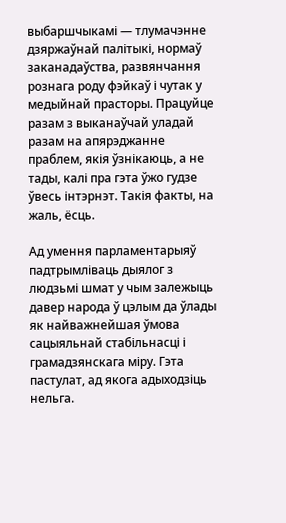выбаршчыкамі — тлумачэнне дзяржаўнай палітыкі, нормаў заканадаўства, развянчання рознага роду фэйкаў і чутак у медыйнай прасторы. Працуйце разам з выканаўчай уладай разам на апярэджанне праблем, якія ўзнікаюць, а не тады, калі пра гэта ўжо гудзе ўвесь інтэрнэт. Такія факты, на жаль, ёсць.

Ад умення парламентарыяў падтрымліваць дыялог з людзьмі шмат у чым залежыць давер народа ў цэлым да ўлады як найважнейшая ўмова сацыяльнай стабільнасці і грамадзянскага міру. Гэта пастулат, ад якога адыходзіць нельга.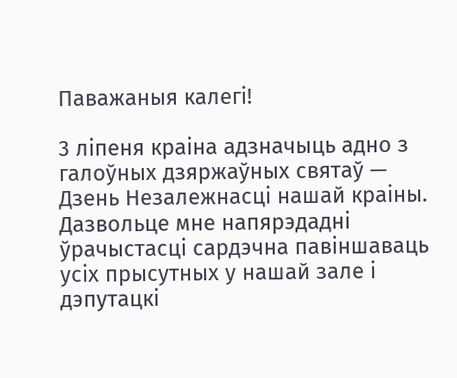Паважаныя калегі!

3 ліпеня краіна адзначыць адно з галоўных дзяржаўных святаў — Дзень Незалежнасці нашай краіны. Дазвольце мне напярэдадні ўрачыстасці сардэчна павіншаваць усіх прысутных у нашай зале і дэпутацкі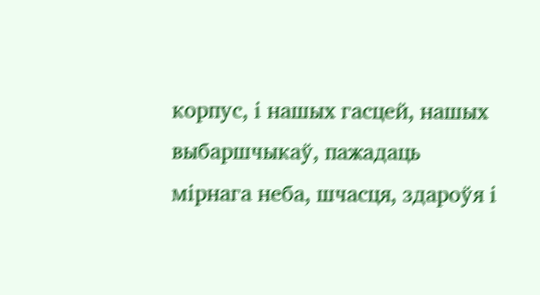корпус, і нашых гасцей, нашых выбаршчыкаў, пажадаць мірнага неба, шчасця, здароўя і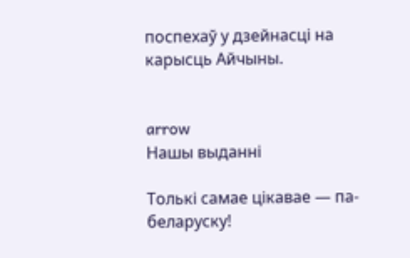поспехаў у дзейнасці на карысць Айчыны.


arrow
Нашы выданні

Толькі самае цікавае — па-беларуску!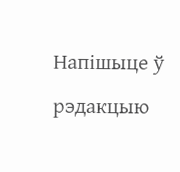Напішыце ў рэдакцыю